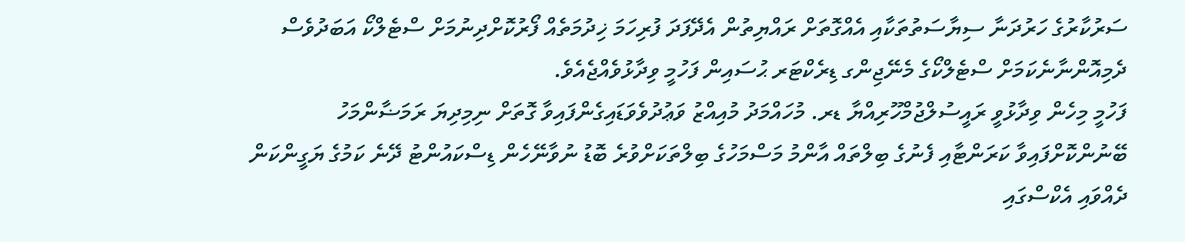ސަރުކާރުގެ ހަރުދަނާ ސިޔާސަތުތަކާއި އެއްގޮތަށް ރައްޔިތުން އެދޭފަދަ ފުރިހަމަ ޚިދުމަތެއް ފޯރުކޮށްދިނުމަށް ސްޓެލްކޯ އަބަދުވެސް ދެމިއޮންނާނެކަމަށް ސްޓެލްކޯގެ މެނޭޖިންގ ޑިރެކްޓަރ ޙުސައިން ފަހުމީ ވިދާޅުވެއްޖެއެވެ.
ފަހުމީ މިހެން ވިދާޅުވީ ރައީސުލްޖުމްހޫރިއްޔާ ޑރ. މުހައްމަދު މުއިއްޒު ވަޢުދުވެވަޑައިގެންފައިވާ ގޮތަށް ނިމިދިޔަ ރަމަޟާންމަހު ބޭނުންކޮށްފައިވާ ކަރަންޓާއި ފެނުގެ ބިލްތައް އާންމު މަސްމަހުގެ ބިލްތަކަށްވުރެ ބޮޑު ނުވާނޭހެން ޑިސްކައުންޓު ދޭނެ ކަމުގެ ޔަގީންކަން ދެއްވައި އެކްސްގައި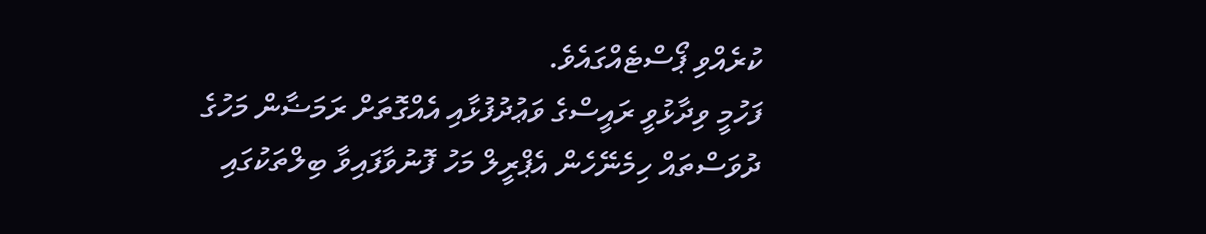ކުރެއްވި ޕޯސްޓެއްގައެވެ.
ފަހުމީ ވިދާޅުވީ ރައީސްގެ ވަޢުދުފުޅާއި އެއްގޮތަށް ރަމަޟާން މަހުގެ ދުވަސްތައް ހިމެނޭހެން އެޕްރީލް މަހު ފޮނުވާފައިވާ ބިލްތަކުގައި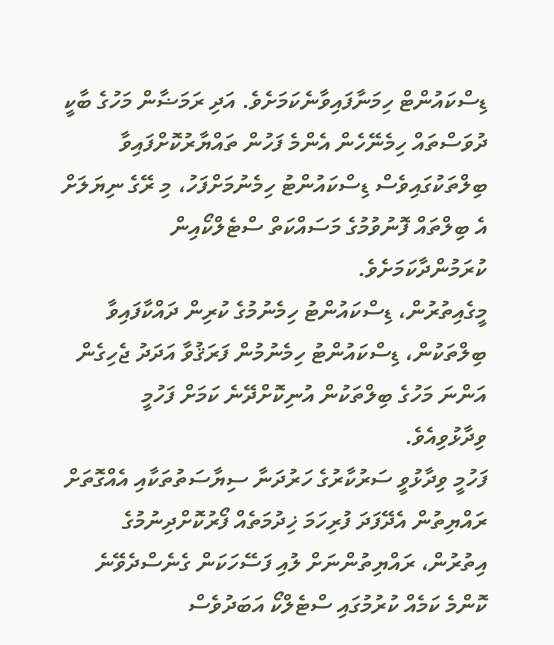ޑިސްކައުންޓް ހިމަނާފައިވާނެކަމަށެވެ. އަދި ރަމަޟާން މަހުގެ ބާކީ ދުވަސްތައް ހިމެނޭހެން އެންމެ ފަހުން ތައްޔާރުކޮށްފައިވާ ބިލްތަކުގައިވެސް ޑިސްކައުންޓު ހިމެނުމަށްފަހު، މި ރޭގެ ނިޔަލަށް އެ ބިލްތައް ފޮނުވުމުގެ މަސައްކަތް ސްޓެލްކޯއިން ކުރަމުންދާކަމަށެވެ.
މީގެއިތުރުން، ޑިސްކައުންޓު ހިމެނުމުގެ ކުރިން ދައްކާފައިވާ ބިލްތަކުން، ޑިސްކައުންޓު ހިމެނުމުން ފަރަޤުވާ އަދަދު ޖެހިގެން އަންނަ މަހުގެ ބިލްތަކުން އުނިކޮށްދޭނެ ކަމަށް ފަހުމީ ވިދާޅުވިއެވެ.
ފަހުމީ ވިދާޅުވީ ސަރުކާރުގެ ހަރުދަނާ ސިޔާސަތުތަކާއި އެއްގޮތަށް ރައްޔިތުން އެދޭފަދަ ފުރިހަމަ ޚިދުމަތެއް ފޯރުކޮށްދިނުމުގެ އިތުރުން، ރައްޔިތުންނަށް ލުއި ފަސޭހަކަން ގެނެސްދެވޭނެ ކޮންމެ ކަމެއް ކުރުމުގައި ސްޓެލްކޯ އަބަދުވެސް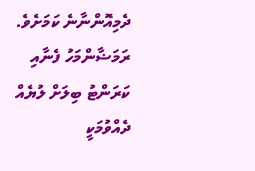ދެމިއޮންނާނެ ކަމަށެވެ.
ރަމަޟާންމަހު ފެނާއި ކަރަންޓު ބިލަށް ލުޔެއް ދެއްވުމަކީ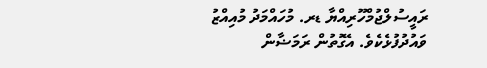ރައީސުލްޖުމްހޫރިއްޔާ ޑރ. މުހައްމަދު މުއިއްޒު ވައުދުފުޅެކެވެ. އެގޮތުން ރަމަޟާން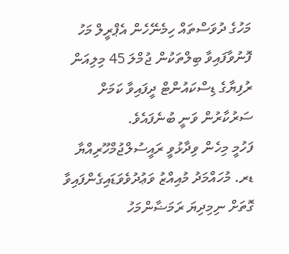މަހުގެ ދުވަސްތައް ހިމެނޭހެން އެޕްރީލް މަހު ފޮނުވާފައިވާ ބިލްތަކުން ޖުމްލަ 45 މިލިއަން ރުފިޔާގެ ޑިސްކައުންޓް ދީފައިވާ ކަމަށް ސަރުކާރުން ވަނީ ބުނެފައެވެ.
ފަހުމީ މިހެން ވިދާޅުވީ ރައީސުލްޖުމްހޫރިއްޔާ ޑރ. މުހައްމަދު މުއިއްޒު ވަޢުދުވެވަޑައިގެންފައިވާ ގޮތަށް ނިމިދިޔަ ރަމަޟާންމަހު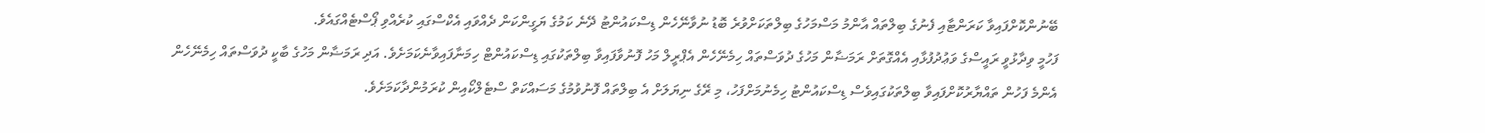ބޭނުންކޮށްފައިވާ ކަރަންޓާއި ފެނުގެ ބިލްތައް އާންމު މަސްމަހުގެ ބިލްތަކަށްވުރެ ބޮޑު ނުވާނޭހެން ޑިސްކައުންޓު ދޭނެ ކަމުގެ ޔަގީންކަން ދެއްވައި އެކްސްގައި ކުރެއްވި ޕޯސްޓެއްގައެވެ.
ފަހުމީ ވިދާޅުވީ ރައީސްގެ ވަޢުދުފުޅާއި އެއްގޮތަށް ރަމަޟާން މަހުގެ ދުވަސްތައް ހިމެނޭހެން އެޕްރީލް މަހު ފޮނުވާފައިވާ ބިލްތަކުގައި ޑިސްކައުންޓް ހިމަނާފައިވާނެކަމަށެވެ. އަދި ރަމަޟާން މަހުގެ ބާކީ ދުވަސްތައް ހިމެނޭހެން އެންމެ ފަހުން ތައްޔާރުކޮށްފައިވާ ބިލްތަކުގައިވެސް ޑިސްކައުންޓު ހިމެނުމަށްފަހު، މި ރޭގެ ނިޔަލަށް އެ ބިލްތައް ފޮނުވުމުގެ މަސައްކަތް ސްޓެލްކޯއިން ކުރަމުންދާކަމަށެވެ.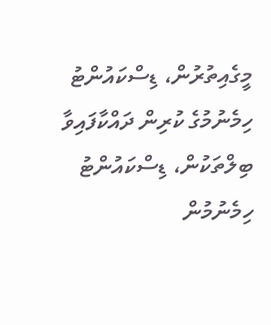މީގެއިތުރުން، ޑިސްކައުންޓު ހިމެނުމުގެ ކުރިން ދައްކާފައިވާ ބިލްތަކުން، ޑިސްކައުންޓު ހިމެނުމުން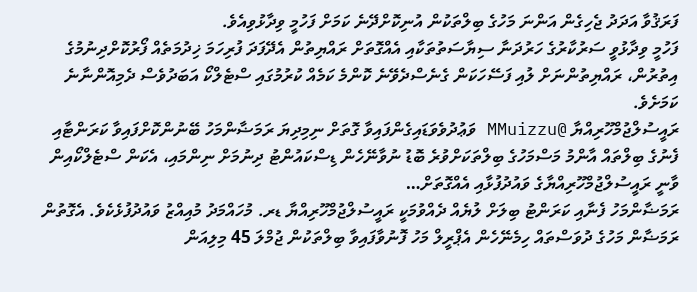ފަރަޤުވާ އަދަދު ޖެހިގެން އަންނަ މަހުގެ ބިލްތަކުން އުނިކޮށްދޭނެ ކަމަށް ފަހުމީ ވިދާޅުވިއެވެ.
ފަހުމީ ވިދާޅުވީ ސަރުކާރުގެ ހަރުދަނާ ސިޔާސަތުތަކާއި އެއްގޮތަށް ރައްޔިތުން އެދޭފަދަ ފުރިހަމަ ޚިދުމަތެއް ފޯރުކޮށްދިނުމުގެ އިތުރުން، ރައްޔިތުންނަށް ލުއި ފަސޭހަކަން ގެނެސްދެވޭނެ ކޮންމެ ކަމެއް ކުރުމުގައި ސްޓެލްކޯ އަބަދުވެސް ދެމިއޮންނާނެ ކަމަށެވެ.
ރައީސުލްޖުމްހޫރިއްޔާ @MMuizzu ވަޢުދުވެވަޑައިގެންފައިވާ ގޮތަށް ނިމިދިޔަ ރަމަޟާންމަހު ބޭނުންކޮށްފައިވާ ކަރަންޓާއި ފެނުގެ ބިލްތައް އާންމު މަސްމަހުގެ ބިލްތަކަށްވުރެ ބޮޑު ނުވާނޭހެން ޑިސްކައުންޓު ދިނުމަށް ނިންމައި، އެކަން ސްޓެލްކޯއިން ވާނީ ރައީސުލްޖުމްހޫރިއްޔާގެ ވައުދުފުޅާއި އެއްގޮތަށް…
ރަމަޟާންމަހު ފެނާއި ކަރަންޓު ބިލަށް ލުޔެއް ދެއްވުމަކީ ރައީސުލްޖުމްހޫރިއްޔާ ޑރ. މުހައްމަދު މުއިއްޒު ވައުދުފުޅެކެވެ. އެގޮތުން ރަމަޟާން މަހުގެ ދުވަސްތައް ހިމެނޭހެން އެޕްރީލް މަހު ފޮނުވާފައިވާ ބިލްތަކުން ޖުމްލަ 45 މިލިއަން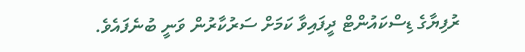ރުފިޔާގެ ޑިސްކައުންޓް ދީފައިވާ ކަމަށް ސަރުކާރުން ވަނީ ބުނެފައެވެ.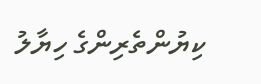ކިޔުންތެރިންގެ ހިޔާލު